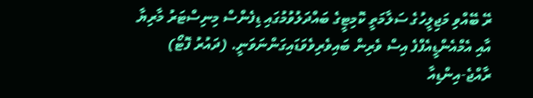ރޭ ބޭއްވި މަޖިލީހުގެ ސަލާމަތީ ކޮމިޓީގެ ބައްދަލުވުމުގައި ޑިފެންސް މިނިސްޓަރު މާރިޔާ އާއި އެމްއެންޑީއެފްފެ އިސް ވެރިން ބައިވެރިވެވަޑައިގަންނަވަނީ. (ދައުރު ފޮޓޯ)
ރާއްޖެ-އިންޑިއާ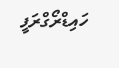ހައިޑްރޯގްރަފީ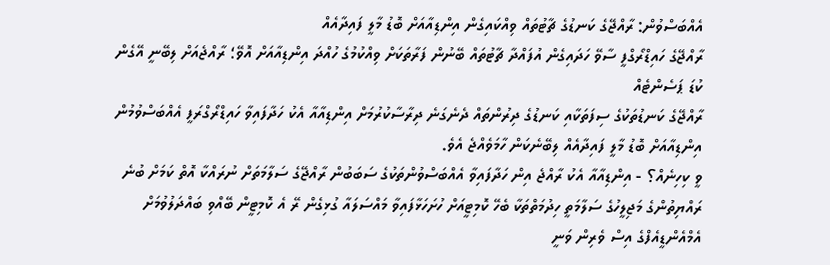އެއްބަސްވުން: ރާއްޖޭގެ ކަނޑުގެ ޗާޓުތައް ވިއްކައިގެން އިންޑިއާއަށް ބޮޑު މާލީ ފައިދާއެއް
ރާއްޖޭގެ ހައިޑްރޯގްފީ ސާވޭ ހަދައިގެން އުފައްދާ ޗާޓުތައް ބޭނުން ފަރާތަކަށް ވިއްކުމުގެ ހުއްދަ އިންޑިއާއަށް އޮވޭ؛ ރާއްޖެއަށް ލިބޭނީ އޭގެން ކުޑަ ޕަސެންޓެއް
ރާއްޖޭގެ ކަނޑުތަކުގެ ސިފަތަކާއި ކަނޑުގެ ދިރުންތައް ދެނެގަނެ ދިރާސާކުރުމަށް އިންޑިއާއާ އެކު ހަދާފައިވާ ހައިޑްރޯގްރަފީ އެއްބަސްވުމުން އިންޑިއާއަށް ބޮޑު މާލީ ފައިދާއެއް ލިބޭނެކަން ހާމަވެއްޖެ އެވެ.
ވީ ކިހިނެއް؟ - އިންޑިއާއާ އެކު ރާއްޖެ އިން ހަދާފައިވާ އެއްބަސްވުންތަކުގެ ސަބަބުން ރާއްޖޭގެ ސަލާމަތަށް ނުރައްކާ އޮތް ކަމަށް ބުނެ ރައްޔިތުންގެ މަޖިލީހުގެ ސަލާމަތީ ހިދުމަތްތަކާ ބެހޭ ކޮމިޓީއަށް ހުށަހަޅާފައިވާ މައްސަލައާ ގުޅިގެން ރޭ އެ ކޮމިޓީން ބޭއްވި ބައްދަލުވުމަށް އެމްއެންޑީއެފްގެ އިސް ވެރިން ވަނީ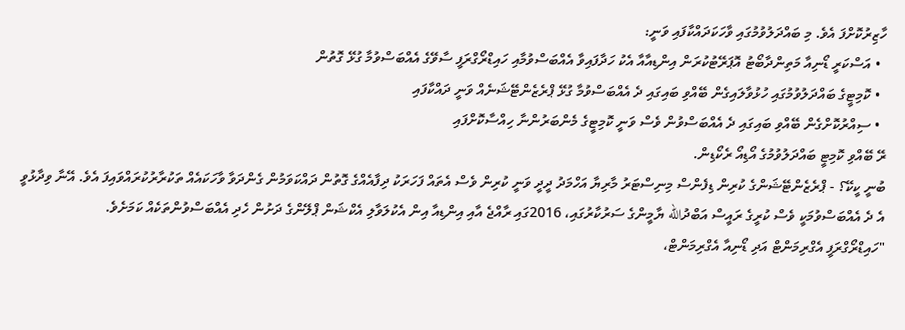ހާޒިރުކޮށްފަ އެވެ. މި ބައްދަލުވުމުގައި ވާހަކަދައްކާފައި ވަނީ:
  • އަސްކަރީ ޑޯނިއާ މަތިންދާބޯޓު އޮޕަރޭޓުކުރަން އިންޑިއާއާ އެކު ހަދާފައިވާ އެއްބަސްވުމާއި ހައިޑްރޯގްރަފީ ސާވޭގެ އެއްބަސްވުމާ ގުޅޭ ގޮތުން
  • ކޮމިޓީގެ ބައްދަލުވުމުގައި ހުޅުވާލައިގެން ބޭއްވި ބައިގައި ދެ އެއްބަސްވުމާ ގުޅޭ ޕްރެޒެންޓޭޝަނެއް ވަނީ ދައްކާފައި
  • ސިއްރުކޮށްގެން ބޭއްވި ބައިގައި ދެ އެއްބަސްވުން ވެސް ވަނީ ކޮމިޓީގެ މެންބަރުންނާ ހިއްސާކޮށްފައި
ރޭ ބޭއްވި ކޮމިޓީ ބައްދަލުވުމުގެ އޯޑިއޯ ރެކޯޑިން.
ބުނީ ކީކޭ؟ - ޕްރެޒެންޓޭޝަންގެ ކުރިން ޑިފެންސް މިނިސްޓަރު މާރިޔާ އަހްމަދު ދީދީ ވަނީ ކުރިން ވެސް އެތައް ފަހަރަކު ދިފާއެއްގެ ގޮތުން ދައްކަވަމުން ގެންދަވާ ވާހަކައެއް ތަކުރާރުކުރައްވައިފަ އެވެ. އޭނާ ވިދާޅުވީ އެ ދެ އެއްބަސްވުމަކީ ވެސް ކުރީގެ ރައީސް އަބްދުالله ޔާމީންގެ ސަރުކާރުގައި، 2016ގައި ރާއްޖެ އާއި އިންޑިއާ އިން އެކުލަވާލި އެކްޝަން ޕްލޭންގެ ދަށުން ހެދި އެއްބަސްވުންތަކެއް ކަމަށެވެ.
"ހައިޑްރޯގްރަފީ އެގްރިމަންޓް އަދި ޑޯނިއާ އެގްރިމަންޓް،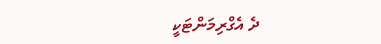ދެ އެގްރިމަންޓަކީ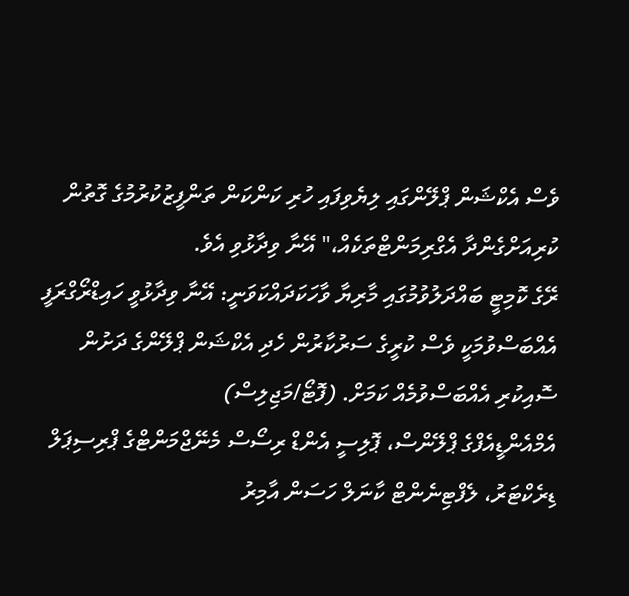ވެސް އެކްޝަން ޕްލޭންގައި ލިޔެވިފައި ހުރި ކަންކަން ތަންފީޒުކުރުމުގެ ގޮތުން ކުރިއަށްގެންދާ އެގްރިމަންޓްތަކެއް،" އޭނާ ވިދާޅުވި އެވެ.
ރޭގެ ކޮމިޓީ ބައްދަލުވުމުގައި މާރިޔާ ވާހަކަދައްކަވަނީ: އޭނާ ވިދާޅުވީ ހައިޑްރޯގްރަފީ އެއްބަސްވުމަކީ ވެސް ކުރީގެ ސަރުކާރުން ހެދި އެކްޝަން ޕްލޭންގެ ދަށުން ސޮއިކުރި އެއްބަސްވުމެއް ކަމަށް. (ފޮޓޯ/މަޖިލިސް)
އެމްއެންޑީއެފްގެ ޕްލޭންސް، ޕޮލިސީ އެންޑް ރިސޯސް މެނޭޖްމަންޓްގެ ޕްރިސިޕަލް ޑިރެކްޓަރު، ލެފްޓިނެންޓް ކާނަލް ހަސަން އާމިރު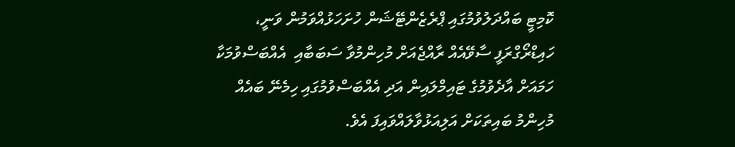ކޮމިޓީ ބައްދަލުވުމުގައި ޕްރެޒެންޓޭޝަން ހުށަހަޅުއްވަމުން ވަނީ، ހައިޑްރޯގްރަފީ ސާވޭއެއް ރާއްޖެއަށް މުހިންމުވާ ސަބަބާއި  އެއްބަސްވުމަކާ ހަމައަށް އާދެވުމުގެ ޓައިމްލައިން އަދި އެއްބަސްވުމުގައި ހިމެނޭ ބައެއް މުހިންމު ބައިތަކަށް އަލިއަޅުވާލައްވައިފަ އެވެ.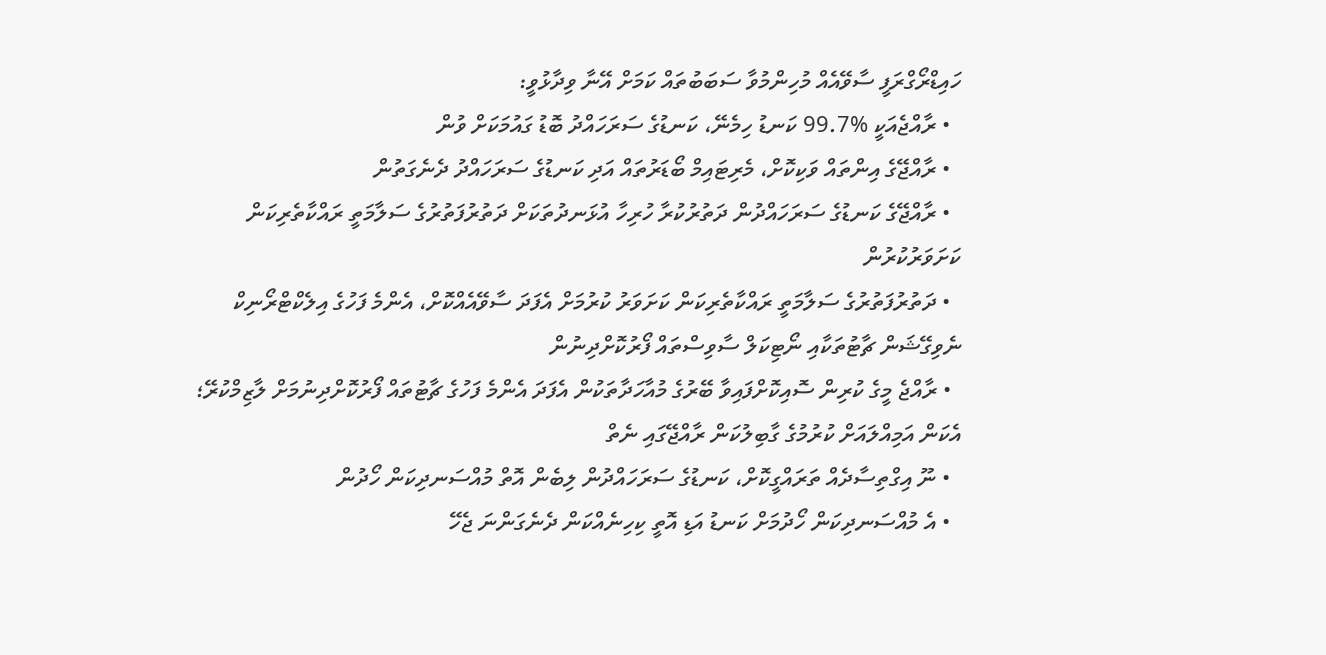ހައިޑްރޯގްރަފީ ސާވޭއެއް މުހިންމުވާ ސަބަބުތައް ކަމަށް އޭނާ ވިދާޅުވީ:
  • ރާއްޖެއަކީ %99.7 ކަނޑު ހިމެނޭ، ކަނޑުގެ ސަރަހައްދު ބޮޑު ގައުމަކަށް ވުން
  • ރާއްޖޭގެ އިންތައް ވަކިކޮށް، މެރިޓައިމް ބޯޑަރުތައް އަދި ކަނޑުގެ ސަރަހައްދު ދެނެގަތުން
  • ރާއްޖޭގެ ކަނޑުގެ ސަރަހައްދުން ދަތުރުކުރާ ހުރިހާ އުޅަނދުތަކަށް ދަތުރުފަތުރުގެ ސަލާމަތީ ރައްކާތެރިކަން ކަށަވަރުކުރުން
  • ދަތުރުފަތުރުގެ ސަލާމަތީ ރައްކާތެރިކަން ކަށަވަރު ކުރުމަށް އެފަދަ ސާވޭއެއްކޮށް، އެންމެ ފަހުގެ އިލެކްޓްރޯނިކް ނެވިގޭޝަން ޗާޓުތަކާއި ނޯޓިކަލް ސާވިސްތައް ފޯރުކޮށްދިނުން
  • ރާއްޖެ މީގެ ކުރިން ސޮއިކޮށްފައިވާ ބޭރުގެ މުއާހަދާތަކުން އެފަދަ އެންމެ ފަހުގެ ޗާޓުތައް ފޯރުކޮށްދިނުމަށް ލާޒިމްކުރޭ؛ އެކަން އަމިއްލައަށް ކުރުމުގެ ގާބިލުކަން ރާއްޖޭގައި ނެތް
  • ނޫ އިގްތިސާދެއް ތަރައްގީކޮށް، ކަނޑުގެ ސަރަހައްދުން ލިބެން އޮތް މުއްސަނދިކަން ހޯދުން
  • އެ މުއްސަނދިކަން ހޯދުމަށް ކަނޑު އަޑި އޮތީ ކިހިނެއްކަން ދެނެގަންނަ ޖެހޭ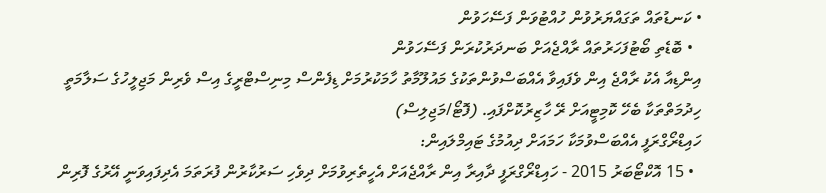• ކަނޑުތައް ތަގައްޔަރުވުން ހުއްޓުވަން ފަސޭހަވުން
  • ބޮޑެތި ބޯޓުފަހަރުތައް ރާއްޖެއަށް ބަނދަރުކުރަން ފަސޭހަވުން
އިންޑިއާ އެކު ރާއްޖެ އިން ވެފައިވާ އެއްބަސްވުންތަކުގެ މައުލޫމާތު ހާމަކުރުމަށް ޑިފެންސް މިނިސްޓްރީގެ އިސް ވެރިން މަޖިލީހުގެ ސަލާމަތީ ހިދުމަތްތަކާ ބެހޭ ކޮމިޓީއަށް ރޭ ހާޒިރުކޮށްފައި. (ފޮޓޯ/މަޖިލިސް)
ހައިޑްރޯގްރަފީ އެއްބަސްވުމަކާ ހަމައަށް ދިއުމުގެ ޓައިމްލައިން:
  • 15 އޮކްޓޯބަރު 2015 - ހައިޑްރޯގްރަފީ ދާއިރާ އިން ރާއްޖެއަށް އެހީތެރިވުމަށް ދިވެހި ސަރުކާރުން ފުރަތަމަ އެދިފައިވަނީ އޭރުގެ ފޮރިން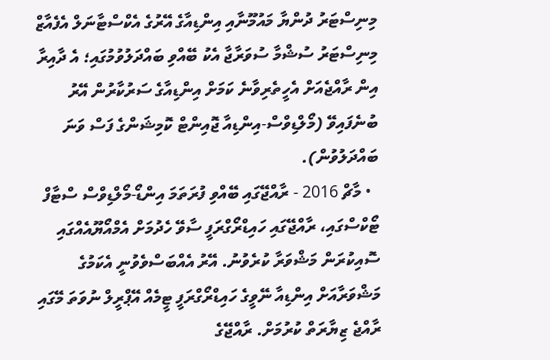މިނިސްޓަރު ދުންޔާ މައުމޫނާއި އިންޑިއާގެ އޭރުގެ އެކްސްޓާނަލް އެފެއާޒް މިނިސްޓަރު ސުޝްމާ ސުވަރާޖާ އެކު ބޭއްވި ބައްދަލުވުމުގައި؛ އެ ދާއިރާ އިން ރާއްޖެއަށް އެހީތެރިވާނެ ކަމަށް އިންޑިއާގެ ސަރުކާރުން އޭރު ބުނެފައިވޭ (މޯލްޑިވްސް-އިންޑިއާ ޖޮއިންޓް ކޮމިޝަންގެ ފަސް ވަނަ ބައްދަލުވުން).
  • މާޗް 2016 - ރާއްޖޭގައި ބޭއްވި ފުރަތަމަ އިންޑޯ-މޯލްޑިވްސް ސްޓާފް ޓޯކްސްގައި، ރާއްޖޭގައި ހައިޑްރޯގްރަފީ ސާވޭ ހެދުމަށް އެމްއޯޔޫއެއްގައި ސޮއިކުރަން މަޝްވަރާ ކުރެވުނު. އޭރު އެއްބަސްވެވުނީ އެކަމުގެ މަޝްވަރާއަށް އިންޑިއާ ނޭވީގެ ހައިޑްރޯގްރަފީ ޓީމެއް އޭޕްރީލް ނުވަތަ މޭގައި ރާއްޖެ ޒިޔާރަތް ކުރުމަށް. ރާއްޖޭގެ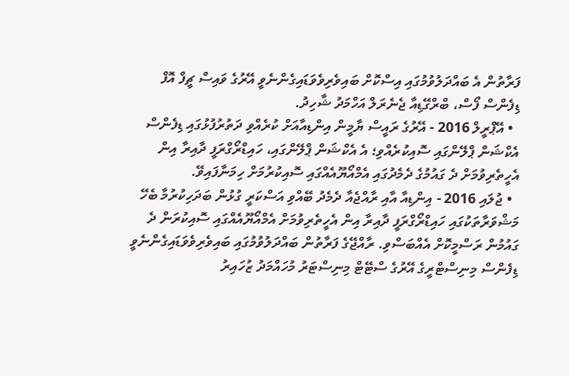ފަރާތުން އެ ބައްދަލުވުމުގައި އިސްކޮށް ބައިވެރިވެވަޑައިގެންނެވީ އޭރުގެ ވައިސް ޗީފް އޮފް ޑިފެންސް ފޯސް، ބްރްގޭޑިއާ ޖެނެރަލް އަހްމަދު ޝާހިދު.
  • އޭޕްރީލް 2016 - އޭރުގެ ރައީސް ޔާމީން އިންޑިއާއަށް ކުރެއްވި ދަތުރުފުޅުގައި ޑިފެންސް އެކްޝަން ޕްލޭންގައި ސޮއިކުރެއްވި؛ އެ އެކްޝަން ޕްލޭންގައި، ހައިޑްރޯގްރަފީ ދާއިރާ އިން އެހީތެރިވުމަށް ދެ ގައުމުގެ ދެމެދުގައި އެމްއޯޔޫއެއްގައި ސޮއިކުރުމަށް ހިމަނާފައިވޭ.
  • ޖުލައި 2016 - އިންޑިއާ އާއި ރާއްޖެއާ ދެމެދު ބޭއްވި އަސްކަރީ ގުޅުން ބަދަހިކުރުމާ ބެހޭ މަޝްވަރާތަކުގައި ހައިޑްރޯގްރަފީ ދާއިރާ އިން އެހީތެރިވުމަށް އެމްއޯޔޫއެއްގައި ސޮއިކުރަން ދެ ގައުމުން ރަސްމީކޮށް އެއްބަސްވި. ރާއްޖޭގެ ފަރާތުން ބައްދަލުވުމުގައި ބައިވެރިވެވަޑައިގެންނެވީ ޑިފެންސް މިނިސްޓްރީގެ އޭރުގެ ސްޓޭޓް މިނިސްޓަރު މުހައްމަދު ޒުހައިރު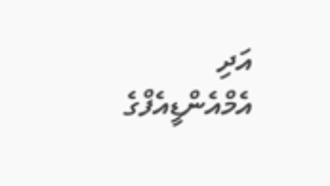އަދި އެމްއެންޑީއެފްގެ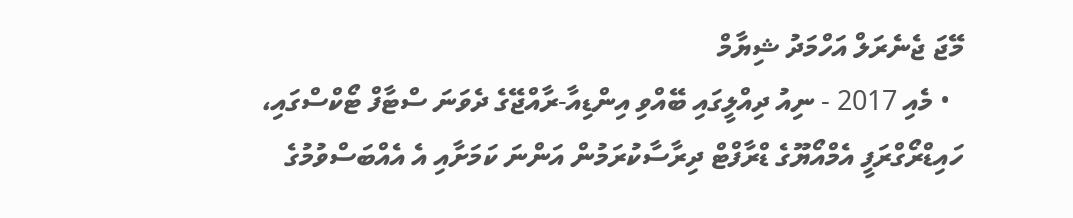މޭޖަ ޖެނެރަލް އަހްމަދު ޝިޔާމް
  • މެއި 2017 - ނިއު ދިއްލީގައި ބޭއްވި އިންޑިއާ-ރާއްޖޭގެ ދެވަނަ ސްޓާފް ޓޯކްސްގައި، ހައިޑްރޯގްރަފީ އެމްއޯޔޫގެ ޑްރާފްޓް ދިރާސާކުރަމުން އަންނަ ކަމަށާއި އެ އެއްބަސްވުމުގެ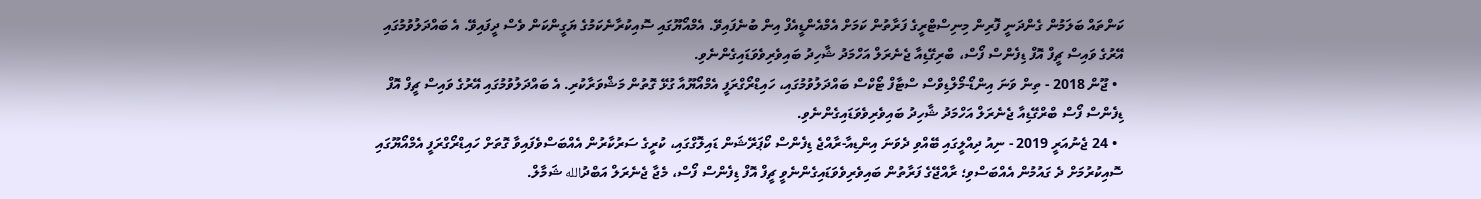ކަންތައް ބަލަމުން ގެންދަނީ ފޮރިން މިނިސްޓްރީގެ ފަރާތުން ކަމަށް އެމްއެންޑީއެފް އިން ބުނެފައިވޭ. އެމްއޯޔޫގައި ސޮއިކުރާނެކަމުގެ ޔަގީންކަން ވެސް ދީފައިވޭ. އެ ބައްދަލުވުމުގައި އޭރުގެ ވައިސް ޗީފް އޮފް ޑިފެންސް ފޯސް، ބްރިގޭޑިއާ ޖެނެރަލް އަހްމަދު ޝާހިދު ބައިވެރިވެވަޑައިގެންނެވި.
  • ޖޫން 2018 - ތިން ވަނަ އިންޑޯ-މޯލްޑިވްސް ސްޓާފް ޓޯކްސް ބައްދަލުވުމުގައި، ހައިޑްރޯގްރަފީ އެމްއޯޔޫއާ ގުޅޭ ގޮތުން މަޝްވަރާކުރި. އެ ބައްދަލުވުމުގައި އޭރުގެ ވައިސް ޗީފް އޮފް ޑިފެންސް ފޯސް ބްރްގޭޑިއާ ޖެނެރަލް އަހްމަދު ޝާހިދު ބައިވެރިވެވަޑައިގެންނެވި.
  • 24 ޖެނުއަރީ 2019 - ނިއު ދިއްލީގައި ބޭއްވި ދެވަނަ އިންޑިއާ-ރާއްޖެ ޑިފެންސް ކޯޕަރޭޝަން ޑައިލޮގްގައި، ކުރީގެ ސަރުކާރުން އެއްބަސްވެފައިވާ ގޮތަށް ހައިޑްރޯގްރަފީ އެމްއޯޔޫގައި  ސޮއިކުރުމަށް ދެ ގައުމުން އެއްބަސްވި؛ ރާއްޖޭގެ ފަރާތުން ބައިވެރިވެވަޑައިގެންނެވީ ޗީފް އޮފް ޑިފެންސް ފޯސް، މެޖާ ޖެނެރަލް އަބްދުالله ޝަމާލް.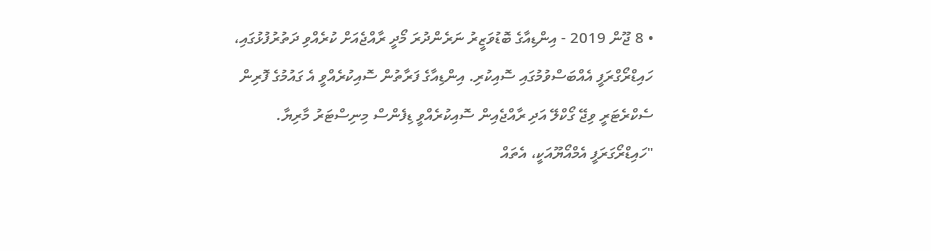• 8 ޖޫން 2019 - އިންޑިއާގެ ބޮޑުވަޒީރު ނަރެންދުރަ މޯދީ ރާއްޖެއަށް ކުރެއްވި ދަތުރުފުޅުގައި، ހައިޑްރޯގްރަފީ އެއްބަސްވުމުގައި ސޮއިކުރި. އިންޑިއާގެ ފަރާތުން ސޮއިކުރެއްވީ އެ ގައުމުގެ ފޮރިން ސެކްރެޓަރީ ވިޖޭ ގޯކްލޭ އަދި ރާއްޖެއިން ސޮއިކުރެއްވީ ޑިފެންސް މިނިސްޓަރު މާރިޔާ.
"ހައިޑްރޯގަރަފީ އެމްއޯޔޫއަކީ، އެތައް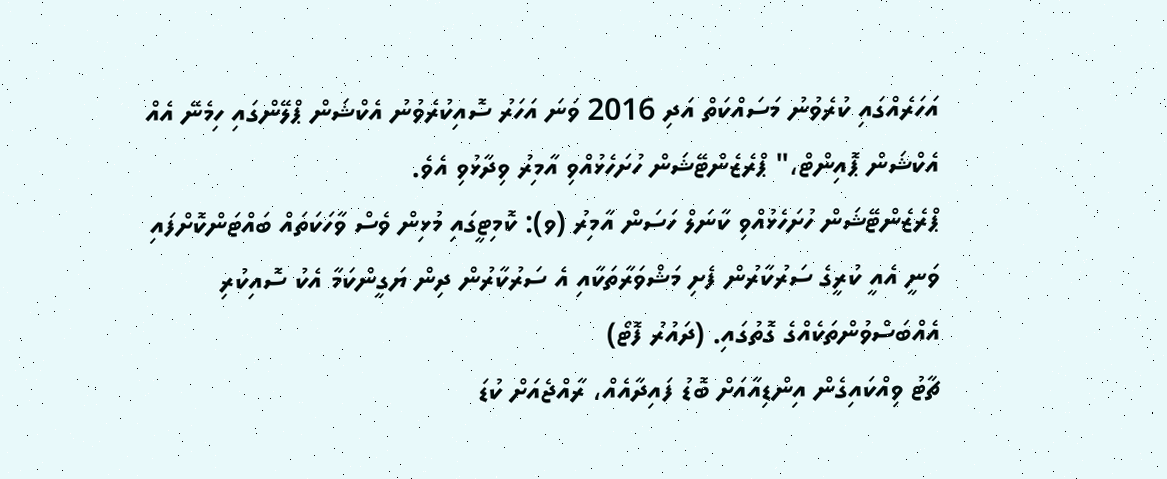އަހަރެއްގައި ކުރެވުނު މަސައްކަތް އަދި 2016 ވަނަ އަހަރު ސޮއިކުރެވުނު އެކްޝަން ޕްލޭންގައި ހިމެނޭ އެއް އެކްޝަން ޕޮއިންޓް،" ޕްރެޒެންޓޭޝަން ހުށަހެޅުއްވި އާމިރު ވިދާޅުވި އެވެ.
ޕްރެޒެންޓޭޝަން ހުށަހެޅުއްވި ކާނަލް ހަސަން އާމިރު (ވ): ކޮމިޓީގައި މުޅިން ވެސް ވާހަކަތައް ބައްޓަންކޮށްފައި ވަނީ އެއީ ކުރީގެ ސަރުކާރުން ފެށި މަޝްވަރާތަކާއި އެ ސަރުކާރުން ދިން ޔަގީންކަމާ އެކު ސޮއިކުރި އެއްބަސްވުންތަކެއްގެ ގޮތުގައި. (ދައުރު ފޮޓޯ)
ޗާޓު ވިއްކައިގެން އިންޑިއާއަށް ބޮޑު ފައިދާއެއް، ރާއްޖެއަށް ކުޑަ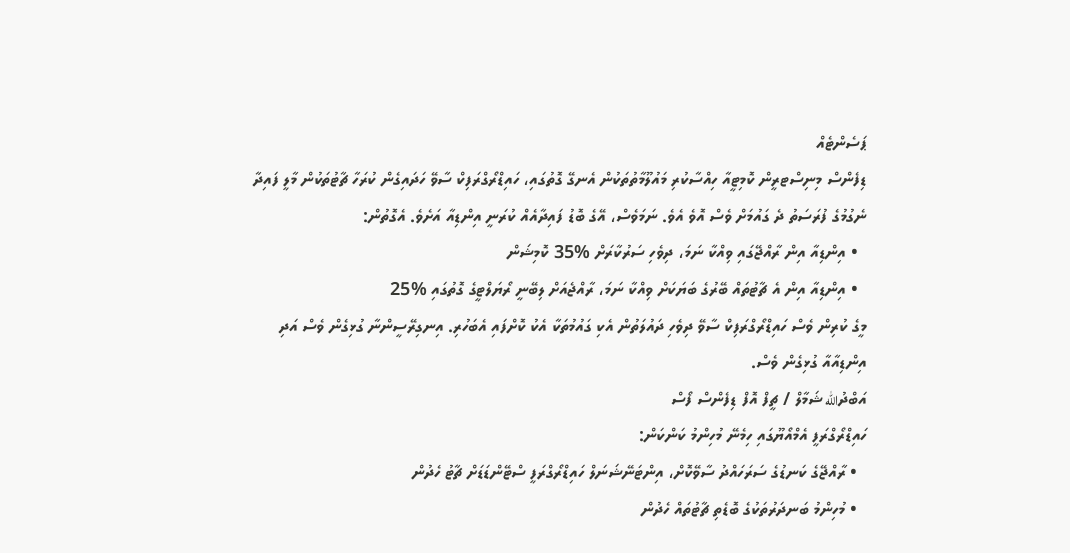ޕަސެންޓެއް
ޑިފެންސް މިނިސްޓރީން ކޮމިޓީއާ ހިއްސާކުރި މައުލޫމާތުތަކުން އެނގޭ ގޮތުގައި، ހައިޑްރޯގްރަފިކް ސާވޭ ހަދައިގެން ކުރަހާ ޗާޓުތަކުން މާލީ ފައިދާ ނެގުމުގެ ފުރަސަތު ދެ ގައުމަށް ވެސް އޮވެ އެވެ. ނަމަވެސް، އޭގެ ބޮޑު ފައިދާއެއް ކުރަނީ އިންޑިއާ އަށެވެ. އެގޮތުން:
  • އިންޑިއާ އިން ރާއްޖޭގައި ވިއްކާ ނަމަ، ދިވެހި ސަރުކާރަށް %35 ކޮމިޝަން
  • އިންޑިއާ އިން އެ ޗާޓުތައް ބޭރުގެ ބަޔަކަށް ވިއްކާ ނަމަ، ރާއްޖެއަށް ލިބޭނީ ރޯޔަލްޓީގެ ގޮތުގައި %25
މީގެ ކުރިން ވެސް ހައިޑްރޯގްރަފިކް ސާވޭ ދިވެހި ދައުލަތުން އެކި ގައުމުތަކާ އެކު ކޮށްފައި އެބަހުރި. އިނގިރޭސީންނާ ގުޅިގެން ވެސް އަދި އިންޑިއާއާ ގުޅިގެން ވެސް.
އަބްދުالله ޝަމާލް / ޗީފް އޮފް ޑިފެންސް ފޯސް
ހައިޑްރޯގްރަފީ އެމްއޯޔޫގައި ހިމެނޭ މުހިންމު ކަންކަން:
  • ރާއްޖޭގެ ކަނޑުގެ ސަރަހައްދު ސާވޭކޮށް، އިންޓަނޭޝަނަލް ހައިޑްރޯގްރަފީ ސްޓޭންޑަޑަށް ޗާޓު ހެދުން
  • މުހިންމު ބަނދަރުތަކުގެ ބޮޑެތި ޗާޓުތައް ހެދުން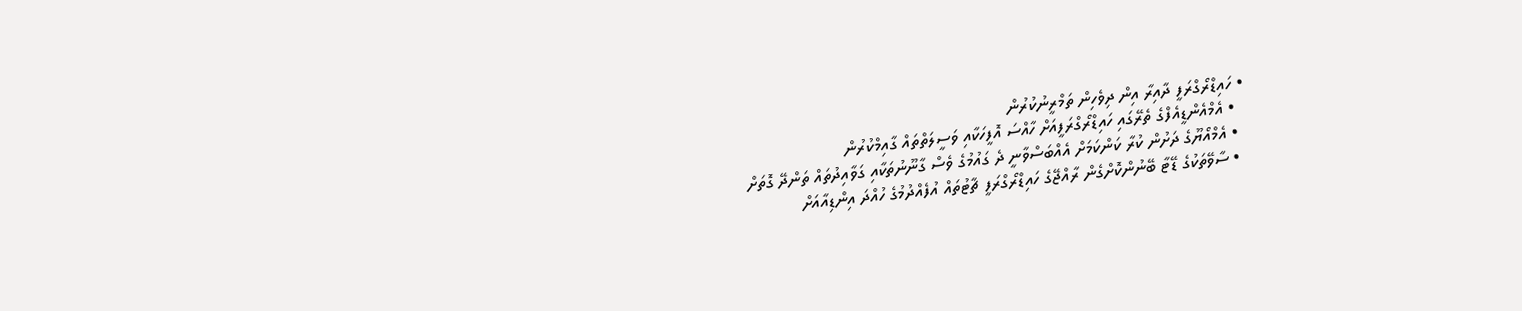• ހައިޑްރޯގްރަފީ ދާއިރާ އިން ދިވެހިން ތަމްރީނުކުރުން
  • އެމްއެންޑީއެފްގެ ތެރޭގައި ހައިޑްރޯގްރަފީއަށް ހާއްސަ އޮފީހަކާއި ވަސީލަތްތައް ގާއިމްކުރުން
  • އެމްއޯޔޫގެ ދަށުން ކުރާ ކަންކަމަށް އެއްބަސްވާނީ ދެ ގައުމުގެ ވެސް ގާނޫނުތަކާއި ގަވާއިދުތައް ތަންދޭ ގޮތަށް
  • ސާވޭތަކުގެ ޑޭޓާ ބޭނުންކޮށްގެން ރާއްޖޭގެ ހައިޑްރޯގްރަފީ ޗާޓުތައް އުފެއްދުމުގެ ހުއްދަ އިންޑިއާއަށް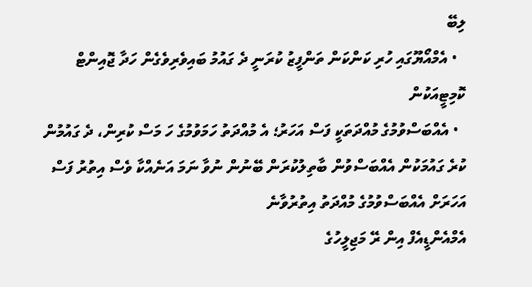ލިބޭ
  • އެމްއޯޔޫގައި ހުރި ކަންކަން ތަންފީޒު ކުރަނީ ދެ ގައުމު ބައިވެރިވެގެން ހަދާ ޖޮއިންޓް ކޮމިޓީއަކުން
  • އެއްބަސްވުމުގެ މުއްދަތަކީ ފަސް އަހަރު؛ އެ މުއްދަތު ހަމަވުމުގެ ހަ މަސް ކުރިން، ދެ ގައުމުން ކުރެ ގައުމަކުން އެއްބަސްވުން ބާތިލުކުރަން ބޭނުން ނުވާ ނަމަ އަނެއްކާ ވެސް އިތުރު ފަސް އަހަރަށް އެއްބަސްވުމުގެ މުއްދަތު އިތުރުވާނެ
އެމްއެންޑީއެފް އިން ރޭ މަޖިލީހުގެ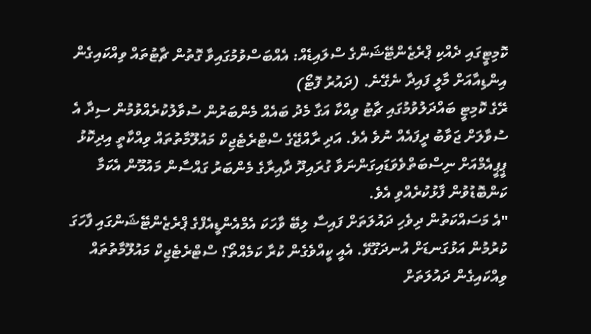ކޮމިޓީގައި ދެއްކި ޕްރެޒެންޓޭޝަންގެ ސްލައިޑެއް: އެއްބަސްވުމުގައިވާ ގޮތުން ޗާޓުތައް ވިއްކައިގެން އިންޑިއާއަށް މާލީ ފައިދާ ނެގޭނެ. (ދައުރު ފޮޓޯ)
ރޭގެ ކޮމިޓީ ބައްދަލުވުމުގައި ޗާޓު ވިއްކާ އަގާ މެދު ބައެއް މެންބަރުން ސުވާލުކުރެއްވުމުން ސިދާ އެ ސުވާލަށް ޖަވާބު ދީފައެއް ނުވެ އެވެ. އަދި ރާއްޖޭގެ ސްޓްރެޓެޖިކް މައުލޫމާތުތައް ވިއްކާތީ އިދިކޮޅު ޕީޕީއެމްއަށް ނިސްބަތްވެވަޑައިގަންނަވާ ގުރައިދޫ ދާއިރާގެ މެންބަރު ގައްސާން މައުމޫން އެކަމާ ކަންބޮޑުވުން ފާޅުކުރެއްވި އެވެ.
"އެ މަސައްކަތުން ދިވެހި ދައުލަތަށް ފައިސާ ލިބޭ ވާހަކަ އެމްއެންޑީއެފްގެ ޕްރެޒެންޓޭޝަންގައި ފާހަގަ ކުރުމުން އަޅުގަނޑަށް އުނދަގޫވޭ. އެއީ ކީއްވެގެން ކުރާ ކަމެއްތޯ؟ ސްޓްރެޓެޖިކް މައުލޫމާތުތައް ވިއްކައިގެން ދައުލަތަށް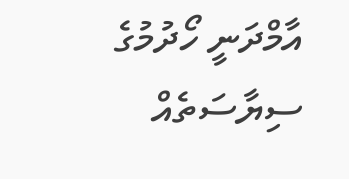އާމްދަނީ ހޯދުމުގެ ސިޔާސަތެއް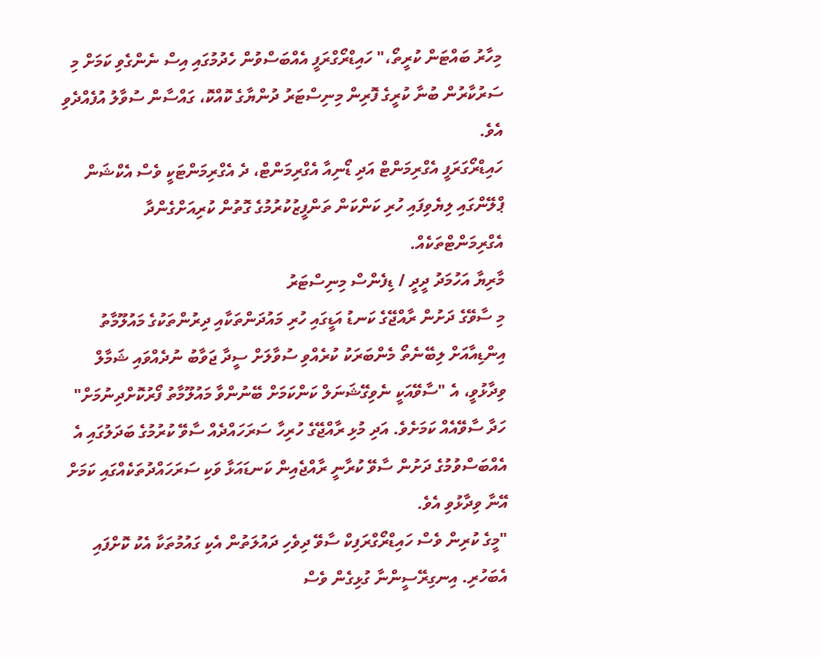މިހާރު ބައްޓަން ކުރީތޯ،" ހައިޑްރޯގްރަފީ އެއްބަސްވުން ހެދުމުގައި އިސް ނެންގެވި ކަމަށް މި ސަރުކާރުން ބުނާ ކުރީގެ ފޮރިން މިނިސްޓަރު ދުންޔާގެ ކޮއްކޮ، ގައްސާން ސުވާލު އުފެއްދެވި އެވެ.
ހައިޑްރޯގަރަފީ އެގްރިމަންޓް އަދި ޑޯނިއާ އެގްރިމަންޓް، ދެ އެގްރިމަންޓަކީ ވެސް އެކްޝަން ޕްލޭންގައި ލިޔެވިފައި ހުރި ކަންކަން ތަންފީޒުކުރުމުގެ ގޮތުން ކުރިއަށްގެންދާ އެގްރިމަންޓްތަކެއް.
މާރިޔާ އަހުމަދު ދީދީ / ޑިފެންސް މިނިސްޓަރު
މި ސާވޭގެ ދަށުން ރާއްޖޭގެ ކަނޑު އަޑީގައި ހުރި މައުދަންތަކާއި ދިރުންތަކުގެ މައުލޫމާތު އިންޑިއާއަށް ލިބޭނެތޯ މެންބަރަކު ކުރެއްވި ސުވާލަށް ސީދާ ޖަވާބު ނުދެއްވައި ޝަމާލް ވިދާޅުވީ، އެ "ސާވޭއަކީ ނެވިގޭޝަނަލް ކަންކަމަށް ބޭނުންވާ މައުލޫމާތު ފޯރުކޮށްދިނުމަށް" ހަދާ ސާވޭއެއް ކަމަށެވެ. އަދި މުޅި ރާއްޖޭގެ ހުރިހާ ސަރަހައްދެއް ސާވޭ ކުރުމުގެ ބަދަލުގައި އެ އެއްބަސްވުމުގެ ދަށުން ސާވޭ ކުރާނީ ރާއްޖެއިން ކަނޑައަޅާ ވަކި ސަރަހައްދުތަކެއްގައި ކަމަށް އޭނާ ވިދާޅުވި އެވެ.
"މީގެ ކުރިން ވެސް ހައިޑްރޯގްރަފިކް ސާވޭ ދިވެހި ދައުލަތުން އެކި ގައުމުތަކާ އެކު ކޮށްފައި އެބަހުރި. އިނގިރޭސީންނާ ގުޅިގެން ވެސް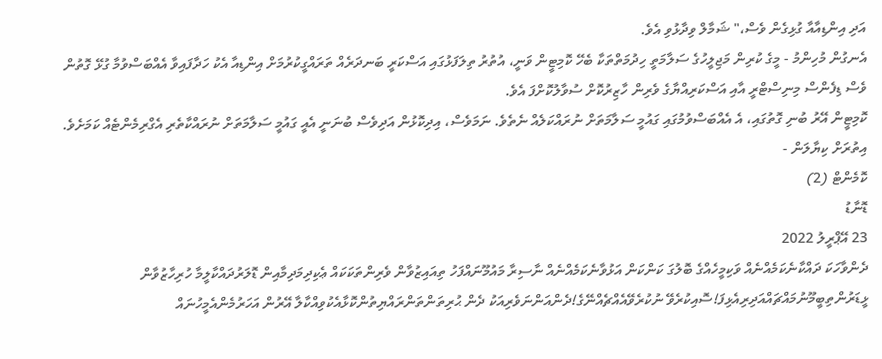އަދި އިންޑިއާއާ ގުޅިގެން ވެސް،" ޝަމާލް ވިދާޅުވި އެވެ.
އެނގުން މުހިންމު - މީގެ ކުރިން މަޖިލީހުގެ ސަލާމަތީ ހިދުމަތްތަކާ ބެހޭ ކޮމިޓީން ވަނީ، އުތުރު ތިލަފަޅުގައި އަސްކަރީ ބަނދަރެއް ތަރައްގީކުރުމަށް އިންޑިއާ އެކު ހަދާފައިވާ އެއްބަސްވުމާ ގުޅޭ ގޮތުން ވެސް ޑިފެންސް މިނިސްޓްރީ އާއި އަސްކަރިއްޔާގެ ވެރިން ހާޒިރުކޮށް ސުވާލުކޮށްފަ އެވެ.
ކޮމިޓީން އޭރު ބުނި ގޮތުގައި، އެ އެއްބަސްވުމުގައި ގައުމީ ސަލާމަތަށް ނުރައްކަލެއް ނެތެވެ. ނަމަވެސް، އިދިކޮޅުން އަދިވެސް ބުނަނީ އެއީ ގައުމީ ސަލާމަތަށް ނުރައްކާތެރި އެގްރިމެންޓެއް ކަމަށެވެ.
އިތުރަށް ކިޔާލަން -
ކޮމެންޓް (2)
ޑޮނާޑު
23 އޭޕްރީލު 2022
ދެންވާހަކަ ދައްކާނެކަމެއްނެއް ވަކިމީހެއްގެ ބޮލުގަ ކަންކަން އަޅުވާނެކަމެއްނެއް ނާސިރާ މައުމޫނައްފަހު ތިއައިޒުވާން ވެރިންތަކަކައް ޢެކިދިމަދިމާއިން ޑޮލަރުދައްކާލީމާ ހުރިހާޒުވާން ޅީޑަރުންތިބީމޫނުމައްޗައްއަދިރިއެޅިފަ!ސޮއިކުރެވޭ ނުކުރެވޭއެއްޗެއްނޭގެ!ދެންއަންނަވެރިއަކު ދެން ޙުރިތަންތަންރައްޔިތުންކޮޅާއެކުވިއްކާލާ އޭރުން އަހަރުމެންއެމީހުނައް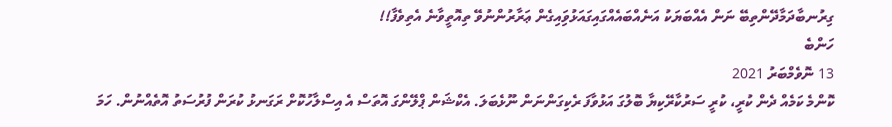ގިރުނބާދަމާދޭންތިބޭ ނަން އެއްބަޔަކު އަނެއްބައެއްގައިގައަޅުވަިއިގެން ޢަރާރުންނުވޭ ތިއޮތީވާނެ އެތިވެފާ!!
ހަންބެ
13 ނޮވެމްބަރު 2021
ކޮންމެ ކަމެއް ދެން ކުރީ، ކުރީ ސަރުކާރޭކިޔާ ބޮލުގަ އަޅުވާފަ ރެކިގަންނަން ނޫޅެބަލަ. އެކްޝަން ޕްލޭންގަ އޮތަސް އެ އިސްލާހުކޮށް ރަގަނޅު ކުރަން ފުރުސަތު އޮތެއްނުން. ހަމަ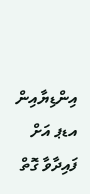އިންޑިޔާއިން އޑޕ އަށް ފައިދާވާ ގޮތް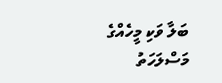ބަލާ ވަކި މީހެއްގެ މަސްލަހަތު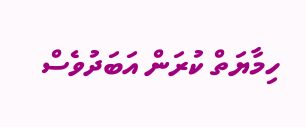ހިމާޔަތް ކުރަން އަބަދުވެސް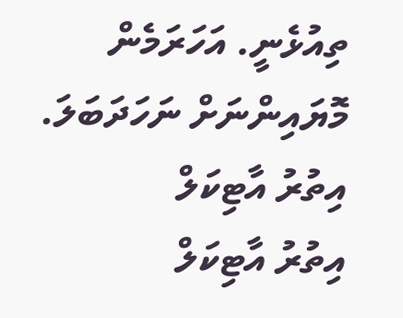ތިއުޅެނީ. އަހަރަމެން މޮޔައިންނަށް ނަހަދަބަލަ.
އިތުރު އާޓިކަލް
އިތުރު އާޓިކަލް